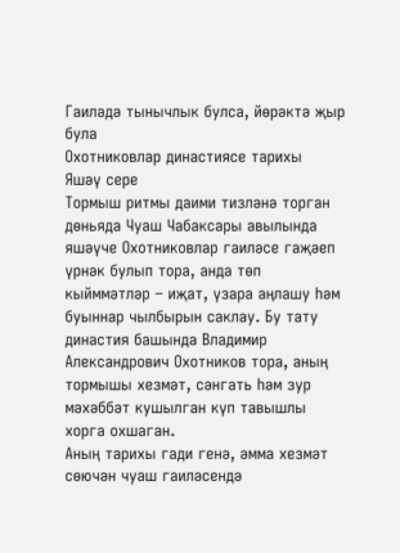Гаиләдә тынычлык булса, йөрәктә җыр була
Охотниковлар династиясе тарихы
Яшәү сере
Тормыш ритмы даими тизләнә торган дөньяда Чуаш Чабаксары авылында яшәүче Охотниковлар гаиләсе гаҗәеп үрнәк булып тора, анда төп кыйммәтләр – иҗат, үзара аңлашу һәм буыннар чылбырын саклау. Бу тату династия башында Владимир Александрович Охотников тора, аның тормышы хезмәт, сәнгать һәм зур мәхәббәт кушылган күп тавышлы хорга охшаган.
Аның тарихы гади генә, әмма хезмәт сөючән чуаш гаиләсендә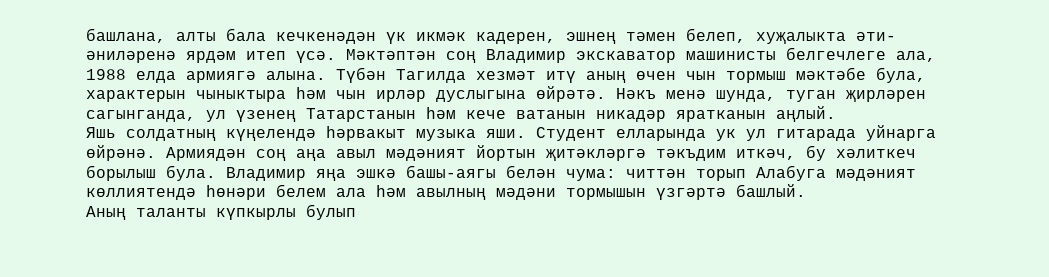башлана, алты бала кечкенәдән үк икмәк кадерен, эшнең тәмен белеп, хуҗалыкта әти-әниләренә ярдәм итеп үсә. Мәктәптән соң Владимир экскаватор машинисты белгечлеге ала, 1988 елда армиягә алына. Түбән Тагилда хезмәт итү аның өчен чын тормыш мәктәбе була, характерын чыныктыра һәм чын ирләр дуслыгына өйрәтә. Нәкъ менә шунда, туган җирләрен сагынганда, ул үзенең Татарстанын һәм кече ватанын никадәр яратканын аңлый.
Яшь солдатның күңелендә һәрвакыт музыка яши. Студент елларында ук ул гитарада уйнарга өйрәнә. Армиядән соң аңа авыл мәдәният йортын җитәкләргә тәкъдим иткәч, бу хәлиткеч борылыш була. Владимир яңа эшкә башы-аягы белән чума: читтән торып Алабуга мәдәният көллиятендә һөнәри белем ала һәм авылның мәдәни тормышын үзгәртә башлый.
Аның таланты күпкырлы булып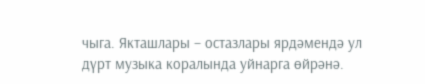чыга. Якташлары – остазлары ярдәмендә ул дүрт музыка коралында уйнарга өйрәнә.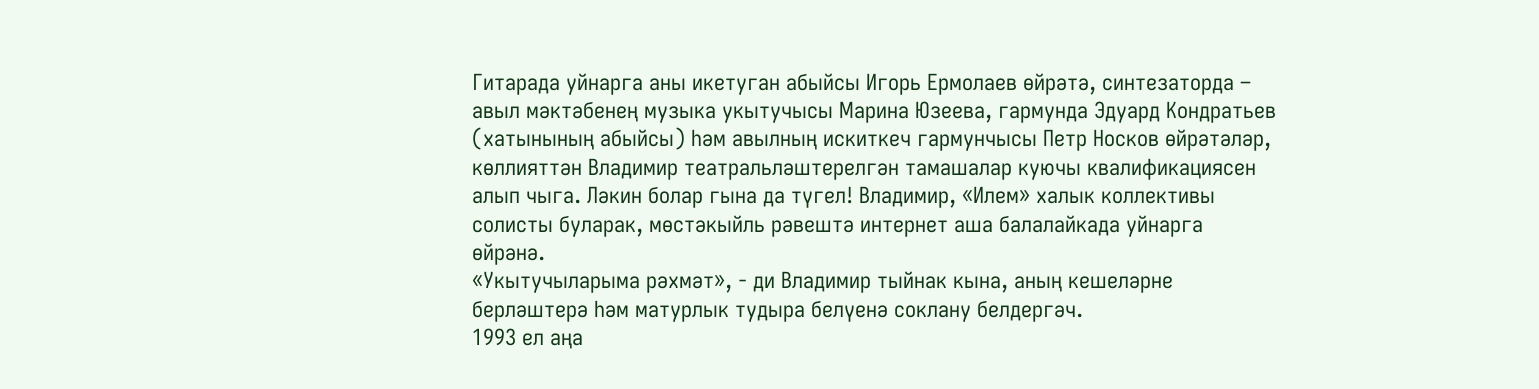Гитарада уйнарга аны икетуган абыйсы Игорь Ермолаев өйрәтә, синтезаторда – авыл мәктәбенең музыка укытучысы Марина Юзеева, гармунда Эдуард Кондратьев (хатынының абыйсы) һәм авылның искиткеч гармунчысы Петр Носков өйрәтәләр, көллияттән Владимир театральләштерелгән тамашалар куючы квалификациясен алып чыга. Ләкин болар гына да түгел! Владимир, «Илем» халык коллективы солисты буларак, мөстәкыйль рәвештә интернет аша балалайкада уйнарга өйрәнә.
«Укытучыларыма рәхмәт», - ди Владимир тыйнак кына, аның кешеләрне берләштерә һәм матурлык тудыра белүенә соклану белдергәч.
1993 ел аңа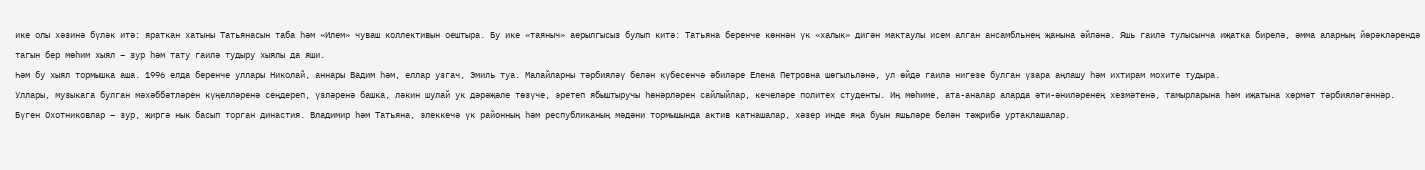ике олы хәзинә бүләк итә: яраткан хатыны Татьянасын таба һәм «Илем» чуваш коллективын оештыра. Бу ике «таяныч» аерылгысыз булып китә: Татьяна беренче көннән үк «халык» дигән мактаулы исем алган ансамбльнең җанына әйләнә. Яшь гаилә тулысынча иҗатка бирелә, әмма аларның йөрәкләрендә тагын бер мөһим хыял – зур һәм тату гаилә тудыру хыялы да яши.
Һәм бу хыял тормышка аша. 1996 елда беренче уллары Николай, аннары Вадим һәм, еллар узгач, Эмиль туа. Малайларны тәрбияләү белән күбесенчә әбиләре Елена Петровна шөгыльләнә, ул өйдә гаилә нигезе булган үзара аңлашу һәм ихтирам мохите тудыра.
Уллары, музыкага булган мәхәббәтләрен күңелләренә сеңдереп, үзләренә башка, ләкин шулай ук дәрәҗәле төзүче, эретеп ябыштыручы һөнәрләрен сайлыйлар, кечеләре политех студенты. Иң мөһиме, ата-аналар аларда әти-әниләренең хезмәтенә, тамырларына һәм иҗатына хөрмәт тәрбияләгәннәр.
Бүген Охотниковлар – зур, җиргә нык басып торган династия. Владимир һәм Татьяна, элеккечә үк районның һәм республиканың мәдәни тормышында актив катнашалар, хәзер инде яңа буын яшьләре белән тәҗрибә уртаклашалар.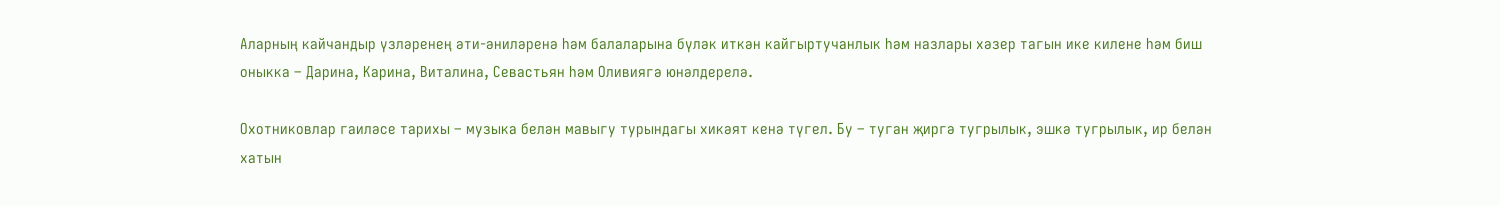Аларның кайчандыр үзләренең әти-әниләренә һәм балаларына бүләк иткән кайгыртучанлык һәм назлары хәзер тагын ике килене һәм биш оныкка – Дарина, Карина, Виталина, Севастьян һәм Оливиягә юнәлдерелә.

Охотниковлар гаиләсе тарихы – музыка белән мавыгу турындагы хикәят кенә түгел. Бу – туган җиргә тугрылык, эшкә тугрылык, ир белән хатын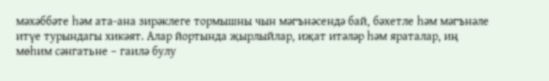мәхәббәте һәм ата-ана зирәклеге тормышны чын мәгънәсендә бай, бәхетле һәм мәгънәле итүе турындагы хикәят. Алар йортында җырлыйлар, иҗат итәләр һәм яраталар, иң мөһим сәнгатьне – гаилә булу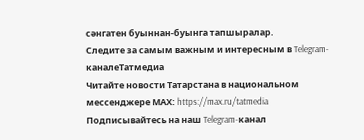сәнгатен буыннан-буынга тапшыралар.
Следите за самым важным и интересным в Telegram-каналеТатмедиа
Читайте новости Татарстана в национальном мессенджере MАХ: https://max.ru/tatmedia
Подписывайтесь на наш Telegram-канал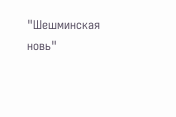"Шешминская новь"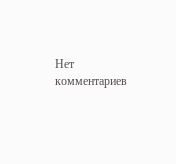Нет комментариев